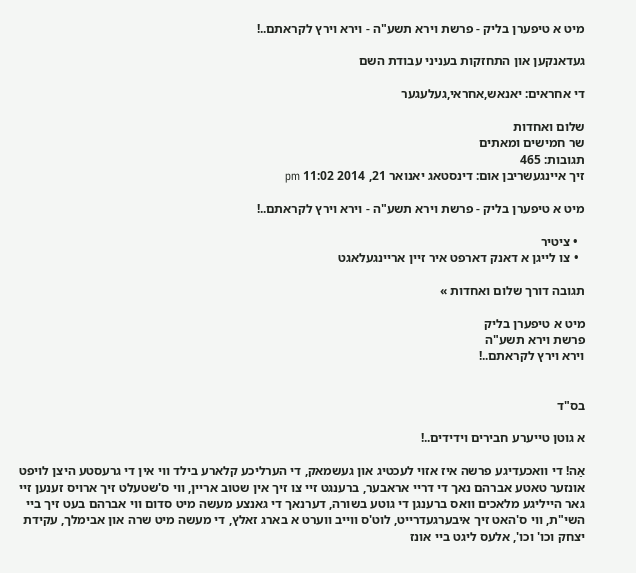מיט א טיפערן בליק - פרשת וירא תשע"ה - וירא וירץ לקראתם..!

געדאנקען און התחזקות בעניני עבודת השם

די אחראים: יאנאש,אחראי,געלעגער

שלום ואחדות
שר חמישים ומאתים
תגובות: 465
זיך איינגעשריבן אום: דינסטאג יאנואר 21, 2014 11:02 pm

מיט א טיפערן בליק - פרשת וירא תשע"ה - וירא וירץ לקראתם..!

  • ציטיר
  • צו לייגן א דאנק דארפט איר זיין אריינגעלאגט

תגובה דורך שלום ואחדות »

מיט א טיפערן בליק
פרשת וירא תשע"ה
וירא וירץ לקראתם..!


בס"ד

א גוטן טייערע חבירים וידידים..!

אַה! די וואכעדיגע פרשה איז אזוי לעכטיג און געשמאק, די הערליכע קלארע בילד ווי אין די גרעסטע היצן לויפט אונזער טאטע אברהם נאך די דריי אראבער, ברענגט זיי צו זיך אין שטוב אריין, ווי ס'שטעלט זיך ארויס זענען זיי גאר הייליגע מלאכים וואס ברענגן די גוטע בשורה, דערנאך די גאנצע מעשה מיט סדום ווי אברהם בעט זיך ביי השי"ת, ווי ס'האט זיך איבערגעדרייט, לוט'ס ווייב ווערט א בארג זאלץ, די מעשה מיט שרה און אבימלך, עקידת יצחק וכו' וכו', אלעס ליגט ביי אונז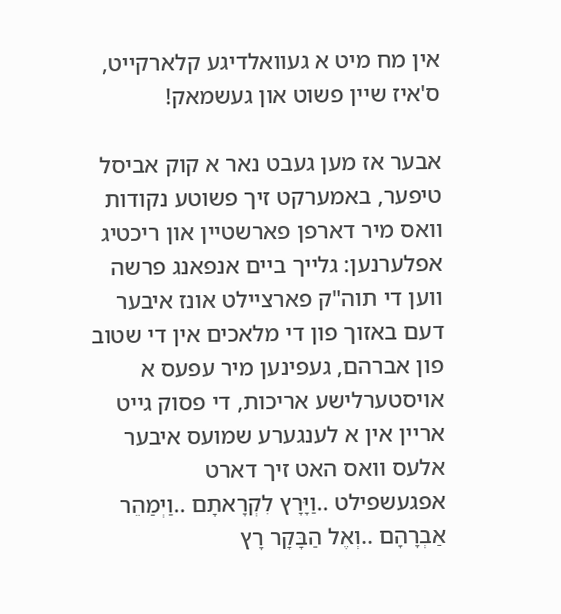אין מח מיט א געוואלדיגע קלארקייט, ס'איז שיין פשוט און געשמאק!

אבער אז מען געבט נאר א קוק אביסל טיפער, באמערקט זיך פשוטע נקודות וואס מיר דארפן פארשטיין און ריכטיג אפלערנען: גלייך ביים אנפאנג פרשה ווען די תוה"ק פארציילט אונז איבער דעם באזוך פון די מלאכים אין די שטוב פון אברהם, געפינען מיר עפעס א אויסטערלישע אריכות, די פסוק גייט אריין אין א לענגערע שמועס איבער אלעס וואס האט זיך דארט אפגעשפילט ..וַיָּרָץ לִקְרָאתָם ..וַיְמַהֵר אַבְרָהָם ..וְאֶל הַבָּקָר רָץ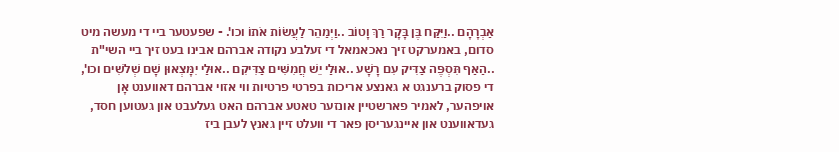אַבְרָהָם ..וַיִּקַּח בֶּן בָּקָר רַךְ וָטוֹב ..וַיְמַהֵר לַעֲשׂוֹת אֹתוֹ וכו'. - שפעטער ביי די מעשה מיט סדום, באמערקט זיך נאכאמאל די זעלבע נקודה אברהם אבינו בעט זיך ביי השי"ת ..הַאַף תִּסְפֶּה צַדִּיק עִם רָשָׁע ..אוּלַי יֵשׁ חֲמִשִּׁים צַדִּיקִם ..אוּלַי יִמָּצְאוּן שָׁם שְׁלשִׁים וכו', די פסוק ברענגט א גאנצע אריכות בפרטי פרטיות ווי אזוי אברהם דאווענט אָן אויפהער, לאמיר פארשטיין אונזער טאטע אברהם האט געלעבט און געטוען חסד, געדאווענט און איינגעריסן פאר די וועלט זיין גאנץ לעבן ביז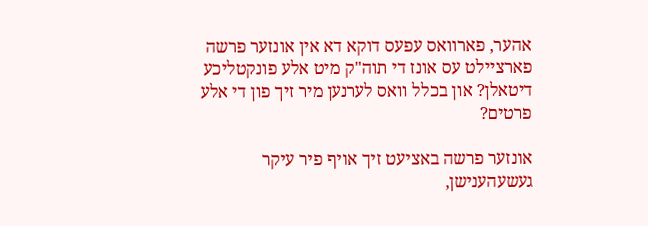אהער, פארוואס עפעס דוקא דא אין אונזער פרשה פארציילט עס אונז די תוה"ק מיט אלע פונקטליכע דיטאלן? און בכלל וואס לערנען מיר זיך פון די אלע פרטים?

אונזער פרשה באציעט זיך אויף פיר עיקר געשעהענישן,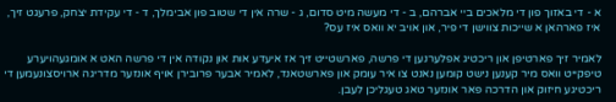א - די באזוך פון די מלאכים ביי אברהם, ב - די מעשה מיט סדום, ג - שרה אין די שטוב פון אבימלך, ד - די עקידת יצחק, פרעגט זיך, איז פארהאן א שייכות צווישן די פיר, און אויב יא וואס איז עס?

לאמיר זיך פארטיפן און ריכטיג אפלערנען די פרשה, פארשטייט זיך אז איעדע אות און נקודה אין די פרשה האט א אומגעהויערע טיפקייט וואס מיר קענען נישט קומען נאנט צו איר עומק און פארשטאנד, לאמיר אבער פרובירן אויף אונזער מדריגה ארויסצונעמען די ריכטיגע חיזוק און הדרכה פאר אונזער טאג טעגליכן לעבן.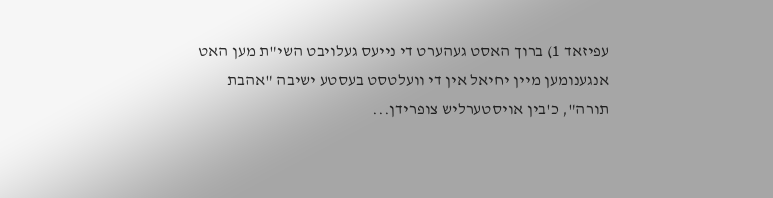עפיזאד 1) ברוך האסט געהערט די נייעס געלויבט השי"ת מען האט אנגענומען מיין יחיאל אין די וועלטסט בעסטע ישיבה "אהבת תורה", כ'בין אויסטערליש צופרידן...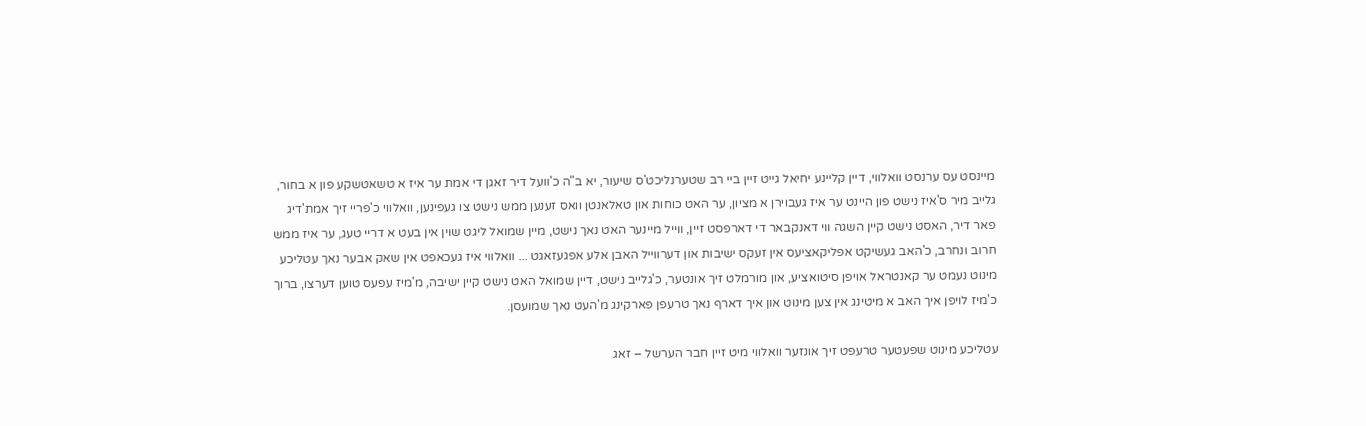מיינסט עס ערנסט וואלווי, דיין קליינע יחיאל גייט זיין ביי רב שטערנליכט'ס שיעור, יא ב"ה כ'וועל דיר זאגן די אמת ער איז א טשאטשקע פון א בחור, גלייב מיר ס'איז נישט פון היינט ער איז געבוירן א מציון, ער האט כוחות און טאלאנטן וואס זענען ממש נישט צו געפינען, וואלווי כ'פריי זיך אמת'דיג פאר דיר, האסט נישט קיין השגה ווי דאנקבאר די דארפסט זיין, ווייל מיינער האט נאך נישט, מיין שמואל ליגט שוין אין בעט א דריי טעג, ער איז ממש חרוב ונחרב, כ'האב געשיקט אפליקאציעס אין זעקס ישיבות און דערווייל האבן אלע אפגעזאגט ... וואלווי איז געכאפט אין שאק אבער נאך עטליכע מינוט נעמט ער קאנטראל אויפן סיטואציע, און מורמלט זיך אונטער, כ'גלייב נישט, דיין שמואל האט נישט קיין ישיבה, מ'מיז עפעס טוען דערצו, ברוך כ'מיז לויפן איך האב א מיטינג אין צען מינוט און איך דארף נאך טרעפן פארקינג מ'העט נאך שמועסן.

עטליכע מינוט שפעטער טרעפט זיך אונזער וואלווי מיט זיין חבר הערשל – זאג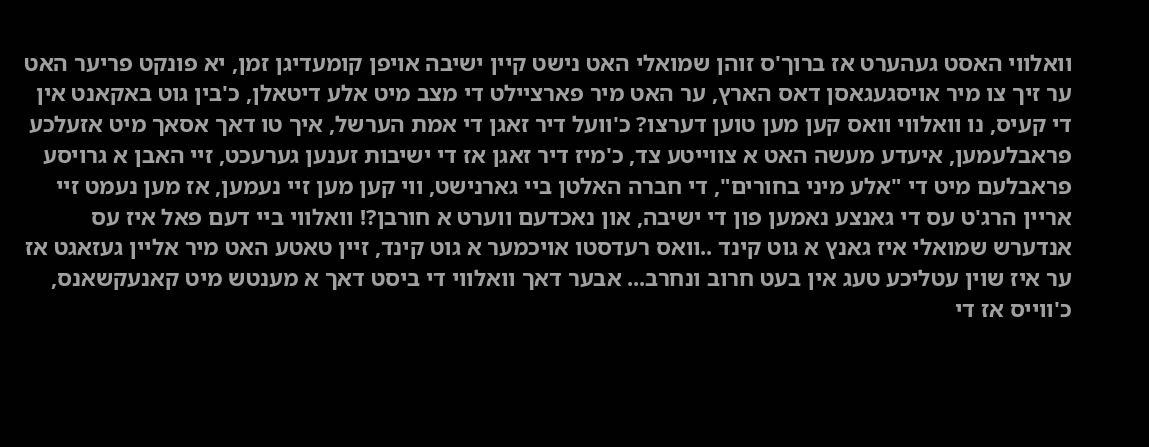וואלווי האסט געהערט אז ברוך'ס זוהן שמואלי האט נישט קיין ישיבה אויפן קומעדיגן זמן, יא פונקט פריער האט ער זיך צו מיר אויסגעגאסן דאס הארץ, ער האט מיר פארציילט די מצב מיט אלע דיטאלן, כ'בין גוט באקאנט אין די קעיס, נו וואלווי וואס קען מען טוען דערצו? כ'וועל דיר זאגן די אמת הערשל, איך טו דאך אסאך מיט אזעלכע פראבלעמען, איעדע מעשה האט א צווייטע צד, כ'מיז דיר זאגן אז די ישיבות זענען גערעכט, זיי האבן א גרויסע פראבלעם מיט די "אלע מיני בחורים", די חברה האלטן ביי גארנישט, ווי קען מען זיי נעמען, אז מען נעמט זיי אריין הרג'ט עס די גאנצע נאמען פון די ישיבה, און נאכדעם ווערט א חורבן?! וואלווי ביי דעם פאל איז עס אנדערש שמואלי איז גאנץ א גוט קינד ..וואס רעדסטו אויכמער א גוט קינד, זיין טאטע האט מיר אליין געזאגט אז ער איז שוין עטליכע טעג אין בעט חרוב ונחרב... אבער דאך וואלווי די ביסט דאך א מענטש מיט קאנעקשאנס, כ'ווייס אז די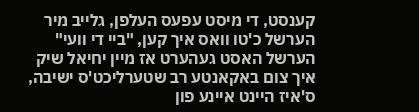קענסט, די מיסט עפעס העלפן, גלייב מיר הערשל כ'טו וואס איך קען, "ביי די וועי" הערשל האסט געהערט אז מיין יחיאל שיק איך צום באקאנטע רב שטערליכט'ס ישיבה, ס'איז היינט איינע פון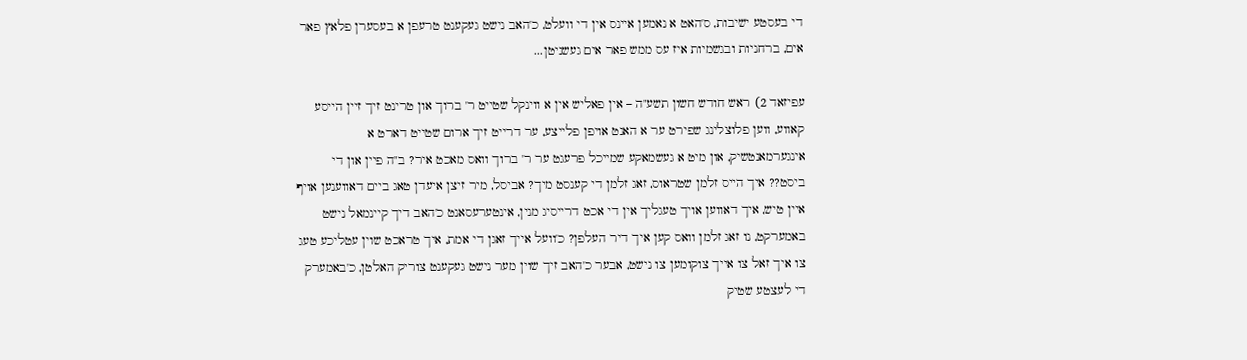די בעסטע ישיבות, ס'האט א נאמען איינס אין די וועלט, כ'האב נישט געקענט טרעפן א בעסערן פלאץ פאר אים, ברחניות ובגשמיות איז עס ממש פאר אים געשניטן...

עפיזאד 2) ראש חודש חשון תשע"ה – אין פאליש אין א ווינקל שטייט ר' ברוך און טרינט זיך זיין הייסע קאווע, ווען פלוצלינג שפירט ער א האנט אויפן פלייצע, ער דרייט זיך ארום שטייט דארט א אינגערמאנטשיק, און מיט א געשמאקע שמייכל פרעגט ער ר' ברוך וואס מאכט איר? ב"ה פיין און די ביסט?? איך הייס זלמן שטראוס, זאג זלמן די קענסט מיך? אביסל, מיר זיצן איעדן טאג ביים דאווענען אויף איין טיש, איך דאווען אויך טעגליך אין די אכט דרייסיג מנין, אינטערעסאנט כ'האב דיך קיינמאל נישט באמערקט, נו זאג זלמן וואס קען איך דיר העלפן? כ'וועל אייך זאגן די אמת, איך טראכט שוין עטליכע טעג צו איך זאל צו אייך צוקומען צו נישט, אבער כ'האב זיך שוין מער נישט געקענט צוריק האלטן, כ'באמערק די לעצטע שטיק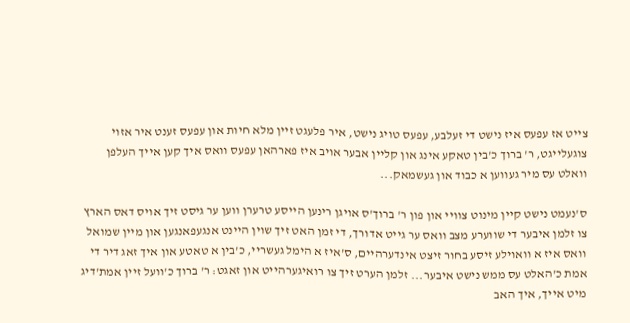צייט אז עפעס איז נישט די זעלבע, עפעס טויג נישט, איר פלעגט זיין מלא חיות און עפעס זענט איר אזוי צוגעלייגט, ר' ברוך כ'בין טאקע אינג און קליין אבער אויב איז פארהאן עפעס וואס איך קען אייך העלפן וואלט עס מיר געווען א כבוד און געשמאק...

ס'נעמט נישט קיין מינוט צוויי און פון ר' ברוך'ס אויגן רינען הייסע טרערן ווען ער גיסט זיך אויס דאס הארץ צו זלמן איבער די שווערע מצב וואס ער גייט אדורך, די זמן האט זיך שוין היינט אנגעפאנגען און מיין שמואל וואס איז א וואוילע זיסע בחור זיצט אינדערהיים, ס'איז א הימל געשריי, כ'בין א טאטע און איך זאג דיר די אמת כ'האלט עס ממש נישט איבער... זלמן הערט זיך צו רואיגערהייט און זאגט: ר' ברוך כ'וועל זיין אמת'דיג מיט אייך, איך האב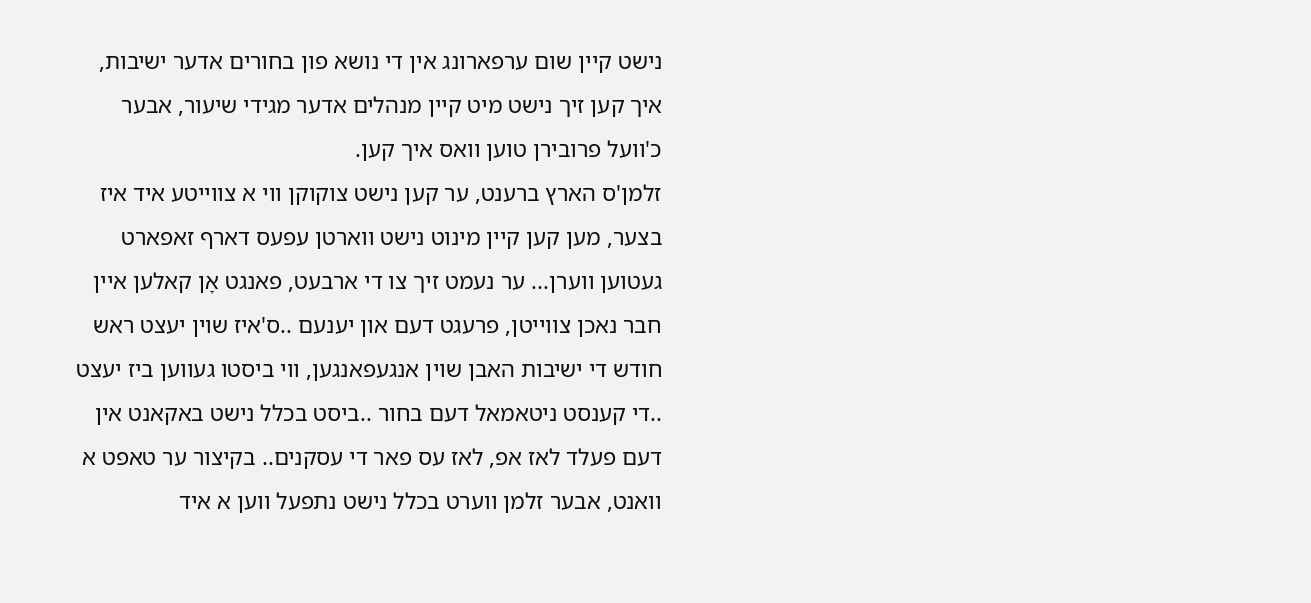נישט קיין שום ערפארונג אין די נושא פון בחורים אדער ישיבות, איך קען זיך נישט מיט קיין מנהלים אדער מגידי שיעור, אבער כ'וועל פרובירן טוען וואס איך קען.
זלמן'ס הארץ ברענט, ער קען נישט צוקוקן ווי א צווייטע איד איז בצער, מען קען קיין מינוט נישט ווארטן עפעס דארף זאפארט געטוען ווערן... ער נעמט זיך צו די ארבעט, פאנגט אָן קאלען איין חבר נאכן צווייטן, פרעגט דעם און יענעם ..ס'איז שוין יעצט ראש חודש די ישיבות האבן שוין אנגעפאנגען, ווי ביסטו געווען ביז יעצט ..די קענסט ניטאמאל דעם בחור ..ביסט בכלל נישט באקאנט אין דעם פעלד לאז אפ, לאז עס פאר די עסקנים.. בקיצור ער טאפט א וואנט, אבער זלמן ווערט בכלל נישט נתפעל ווען א איד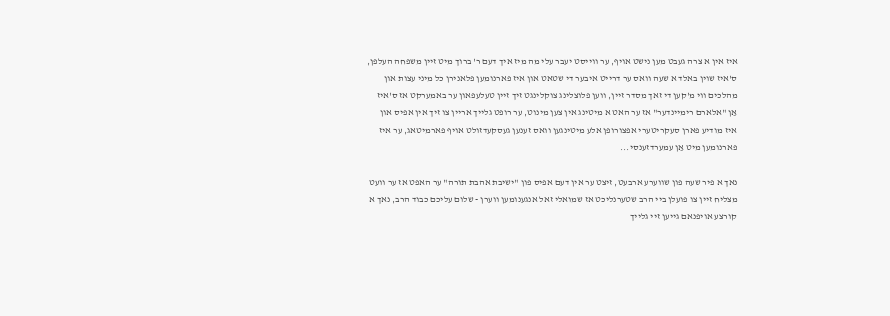איז אין א צרה געבט מען נישט אויף, ער ווייסט יעבר עלי מה מיז איך דעם ר' ברוך מיט זיין משפחה העלפן, ס'איז שוין באלד א שעה וואס ער דרייט איבער די שטאט און איז פארנומען פלאנירן כל מיני עצות און מהלכים ווי מ'קען די זאך מסדר זיין, ווען פלוצלינג צוקלינגט זיך זיין טעלעפאון ער באמערקט אז ס'איז אַן "אלארם רימיינדער" אז ער האט א מיטינג אין צען מינוט, ער רופט גלייך אריין צו זיך אין אפיס און איז מודיע פארן סעקריטערי אפצורופן אלע מיטינגען וואס זענען געסקעדזולט אויף פארמיטאג, ער איז פארנומען מיט אַן עמערדזענסי...

נאך א פיר שעה פון שווערע ארבעט, זיצט ער אין דעם אפיס פון "ישיבת אהבת תורה" ער האפט אז ער וועט מצליח זיין צו פועלן ביי הרב שטערנליכט אז שמואלי זאל אנגענומען ווערן - שלום עליכם כבוד הרב, נאך א קורצע אויפנאם גייען זיי גלייך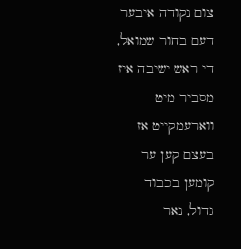צום נקודה איבער דעם בחור שמואל, די ראש ישיבה איז מסביר מיט ווארעמקייט אז בעצם קען ער קומען בכבוד גדול, נאר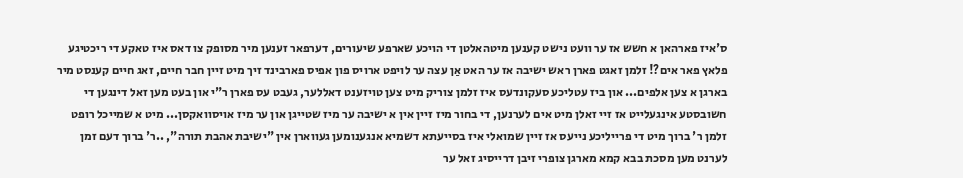ס'איז פארהאן א חשש אז ער וועט נישט קענען מיטהאלטן די הויכע שארפע שיעורים, דערפאר זענען מיר מסופק צו דאס איז טאקע די ריכטיגע פלאץ פאר אים?! זלמן זאגט פארן ראש ישיבה אז ער האט אַן עצה ער לויפט ארויס פון אפיס פארבינד זיך מיט זיין חבר חיים, זאג חיים קענסט מיר בארגן א צען אלפים... און ביז עטליכע סעקונדעס איז זלמן צוריק מיט צען טויזענט דאללער, געבט עס פארן ר"י און בעט מען זאל דינגען די חשובסטע אינגעלייט אז זיי זאלן מיט אים לערנען, די בחור מיז זיין אין א ישיבה ער מיז שטייגן און ער מיז אויסוואקסן... מיט א שמייכל רופט זלמן ר' ברוך מיט די פרייליכע נייעס אז זיין שמואלי איז בסייעתא דשמיא אנגענומען געווארן אין "ישיבת אהבת תורה", ..ר' ברוך דעם זמן לערנט מען מסכת בבא קמא מארגן צופרי זיבן דרייסיג זאל ער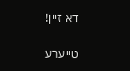דא זיין!

טייערע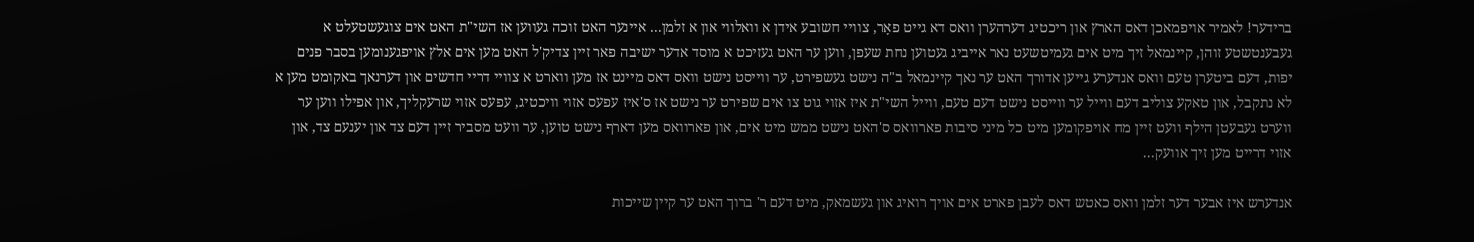ברידער! לאמיר אויפמאכן דאס הארץ און ריכטיג דערהערן וואס דא גייט פאָר, צוויי חשובע אידן א וואלווי און א זלמן... איינער האט זוכה געווען אז השי"ת האט אים צוגעשטעלט א געבענטשטע זוהן, קיינמאל זיך מיט אים געמיטשעט נאר אייביג געטוען נחת שעפן, ווען ער האט געזיכט א מוסד אדער ישיבה פאר זיין צדיק'ל האט מען אים אלץ אויפגענומען בסבר פנים יפות, דעם ביטערן טעם וואס אנדערע גייען אדורך האט ער נאך קיינמאל ב"ה נישט געשפירט, ער ווייסט נישט וואס דאס מיינט אז מען ווארט א צוויי דריי חדשים און דערנאך באקומט מען א לא נתקבל, און טאקע צוליב דעם ווייל ער ווייסט נישט דעם טעם, ווייל השי"ת איז אזוי גוט צו אים שפירט ער נישט אז ס'איז עפעס אזוי וויכטיג, עפעס אזוי שרעקליך, און אפילו ווען ער ווערט געבעטן הילף וועט זיין מח אויפקומען מיט כל מיני סיבות פארוואס ס'האט נישט ממש מיט אים, און פארוואס מען דארף נישט טוען, ער וועט מסביר זיין דעם צד און יענעם צד, און אזוי דרייט מען זיך אוועק...

אנדערש איז אבער דער זלמן וואס כאטש דאס לעבן פארט אים אויך רואיג און געשמאק, מיט דעם ר' ברוך האט ער קיין שייכות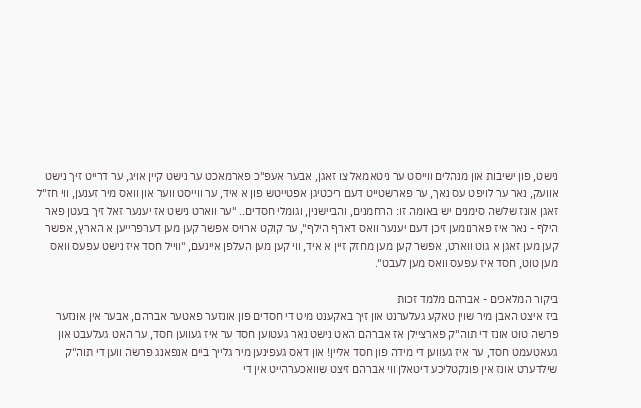נישט, פון ישיבות און מנהלים ווייסט ער ניטאמאל צו זאגן, אבער אעפ"כ פארמאכט ער נישט קיין אויג, ער דרייט זיך נישט אוועק, נאר ער לויפט עס נאך, ער פארשטייט דעם ריכטיגן אפטייטש פון א איד, ער ווייסט ווער און וואס מיר זענען, ווי חז"ל זאגן אונז שלשה סימנים יש באומה זו: הרחמנים, והביישנין, וגומלי חסדים.. "ער ווארט נישט אז יענער זאל זיך בעטן פאר הילף - נאר איז פארנומען זיכן דעם יענער וואס דארף הילף", ער קוקט ארויס אפשר קען מען דערפרייען א הארץ, אפשר קען מען זאגן א גוט ווארט, אפשר קען מען מחזק זיין א איד, ווי קען מען העלפן איינעם, "ווייל חסד איז נישט עפעס וואס מען טוט, חסד איז עפעס וואס מען לעבט".

ביקור המלאכים - אברהם מלמד זכות
ביז איצט האבן מיר שוין טאקע געלערנט און זיך באקענט מיט די חסדים פון אונזער פאטער אברהם, אבער אין אונזער פרשה טוט אונז די תוה"ק פארציילן אז אברהם האט נישט נאר געטוען חסד ער איז געווען חסד, ער האט געלעבט און געאטעמט חסד, ער איז געווען די מידה פון חסד אליין! און דאס געפינען מיר גלייך ביים אנפאנג פרשה ווען די תוה"ק שילדערט אונז אין פונקטליכע דיטאלן ווי אברהם זיצט שוואכערהייט אין די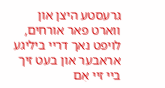גרעסטע היצן און ווארט פאר אורחים, לויפט נאך דריי ביליגע אראבער און בעט זיך ביי זיי אִם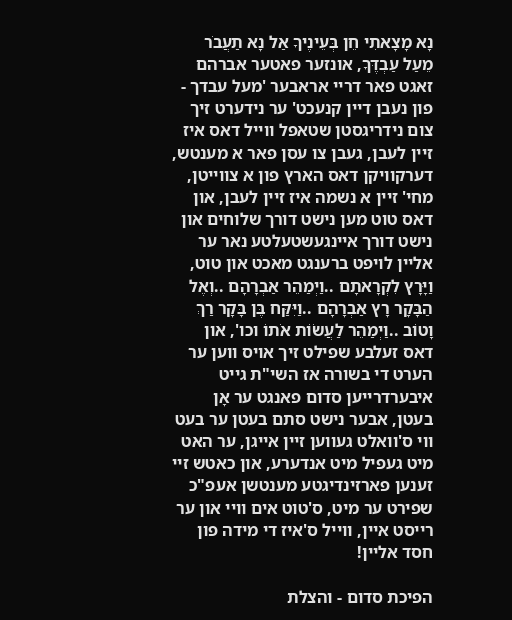נָא מָצָאתִי חֵן בְּעֵינֶיךָ אַל נָא תַעֲבֹר מֵעַל עַבְדֶּךָ, אונזער פאטער אברהם זאגט פאר דריי אראבער 'מעל עבדך - פון נעבן דיין קנעכט' ער נידערט זיך צום נידריגסטן שטאפל ווייל דאס איז זיין לעבן, געבן צו עסן פאר א מענטש, דערקוויקן דאס הארץ פון א צווייטן, מחי' זיין א נשמה איז זיין לעבן, און דאס טוט מען נישט דורך שלוחים און נישט דורך איינגעשטעלטע נאר ער אליין לויפט ברענגט מאכט און טוט, וַיָּרָץ לִקְרָאתָם ..וַיְמַהֵר אַבְרָהָם ..וְאֶל הַבָּקָר רָץ אַבְרָהָם ..וַיִּקַּח בֶּן בָּקָר רַךְ וָטוֹב ..וַיְמַהֵר לַעֲשׂוֹת אֹתוֹ וכו', און דאס זעלבע שפילט זיך אויס ווען ער הערט די בשורה אז השי"ת גייט איבערדרייען סדום פאנגט ער אָן בעטן, אבער נישט סתם בעטן ער בעט ווי ס'וואלט געווען זיין אייגן, ער האט מיט געפיל מיט אנדערע, און כאטש זיי זענען פארזינדיגטע מענטשן אעפ"כ שפירט ער מיט, ס'טוט אים וויי און ער רייסט איין, ווייל ס'איז די מידה פון חסד אליין!

הפיכת סדום - והצלת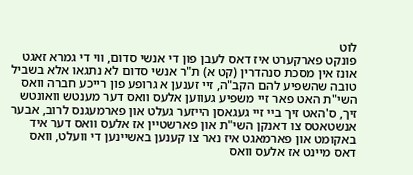לוט
פונקט פארקערט איז דאס לעבן פון די אנשי סדום, ווי די גמרא זאגט אונז אין מסכת סנהדרין (קט א) ת"ר אנשי סדום לא נתגאו אלא בשביל טובה שהשפיע להם הקב"ה, זיי זענען א גרופע פון רייכע חברה וואס השי"ת האט פאר זיי משפיע געווען אלעס וואס דער מענטש וואונטש זיך, ס'האט זיך ביי זיי געגאסן הייזער געלט און פארמעגנס לרוב, אבער אנשטאטס צו דאנקן השי"ת און פארשטיין אז אלעס וואס דער איד באקומט און פארמאגט איז נאר צו קענען באשיינען די וועלט, וואס דאס מיינט אז אלעס וואס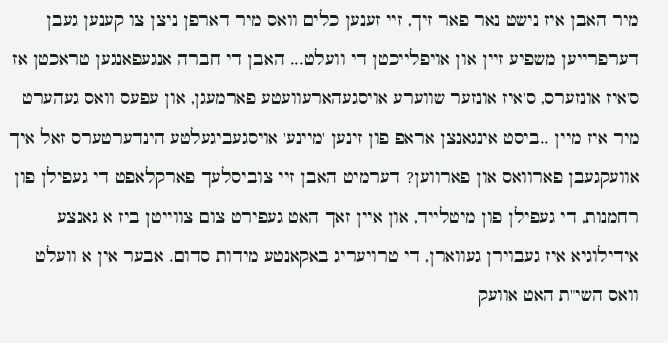מיר האבן איז נישט נאר פאר זיך, זיי זענען כלים וואס מיר דארפן ניצן צו קענען געבן דערפרייען משפיע זיין און אויפלייכטן די וועלט... האבן די חברה אנגעפאנגען טראכטן אז ס'איז אונזערס, ס'איז אונזער שווערע אויסגעהארעוועטע פארמעגן, און עפעס וואס געהערט מיר איז מיין ..ביסט אינגאנצן אראפ פון זינען 'מיינע' אויסגעביגעלטע הינדערטערס זאל איך אוועקגעבן פארוואס און פארווען? דערמיט האבן זיי צוביסלעך פארקלאפט די געפילן פון רחמנות, די געפילן פון מיטלייד, און איין זאך האט געפירט צום צווייטן ביז א גאנצע אידילוגיא איז געבוירן געווארן, די טרויעריג באקאנטע מידות סדום. אבער אין א וועלט וואס השי"ת האט אוועק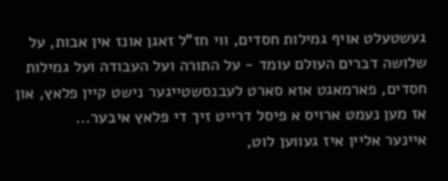געשטעלט אויף גמילות חסדים, ווי חז"ל זאגן אונז אין אבות, על שלושה דברים העולם עומד - על התורה ועל העבודה ועל גמילות חסדים, פארמאגט אזא סארט לעבנסשטייגער נישט קיין פלאץ, און אז מען נעמט ארויס א פיסל דרייט זיך די פלאץ איבער...
איינער אליין איז געווען לוט,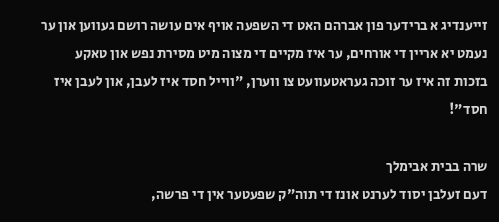זייענדיג א ברידער פון אברהם האט די השפעה אויף אים עושה רושם געווען און ער נעמט יא אריין די אורחים, ער איז מקיים די מצוה מיט מסירת נפש און טאקע בזכות זה איז ער זוכה געראטעוועט צו ווערן, "ווייל חסד איז לעבן, און לעבן איז חסד"!

שרה בבית אבימלך
דעם זעלבן יסוד לערנט אונז די תוה"ק שפעטער אין די פרשה,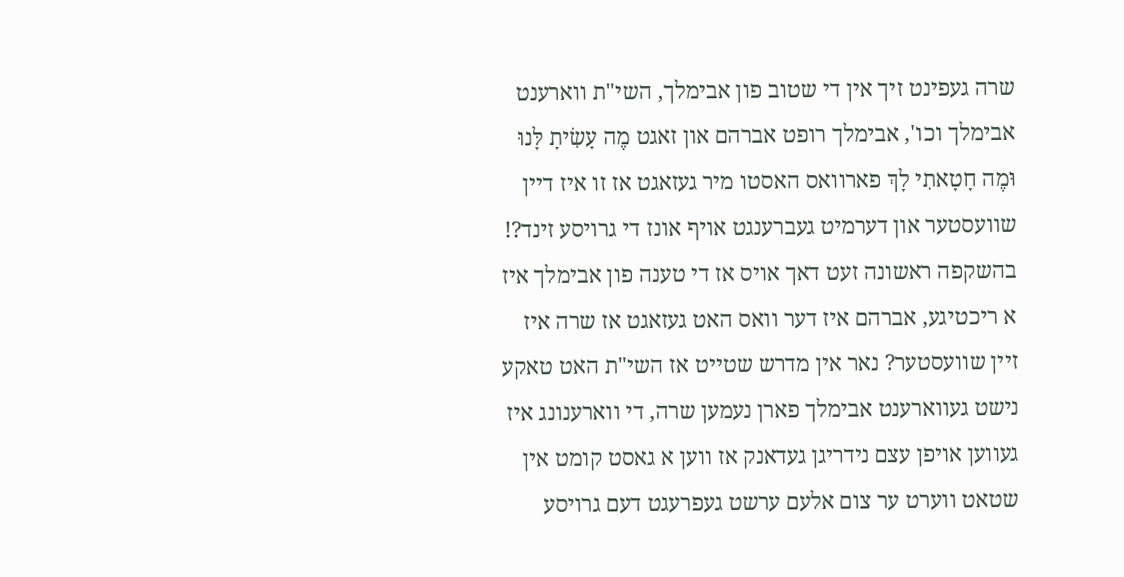שרה געפינט זיך אין די שטוב פון אבימלך, השי"ת ווארענט אבימלך וכו', אבימלך רופט אברהם און זאגט מֶה עָשִׂיתָ לָּנוּ וּמֶה חָטָאתִי לָךְ פארוואס האסטו מיר געזאגט אז זו איז דיין שוועסטער און דערמיט געברענגט אויף אונז די גרויסע זינד?! בהשקפה ראשונה זעט דאך אויס אז די טענה פון אבימלך איז א ריכטיגע, אברהם איז דער וואס האט געזאגט אז שרה איז זיין שוועסטער? נאר אין מדרש שטייט אז השי"ת האט טאקע נישט געווארענט אבימלך פארן נעמען שרה, די ווארענונג איז געווען אויפן עצם נידריגן געדאנק אז ווען א גאסט קומט אין שטאט ווערט ער צום אלעם ערשט געפרעגט דעם גרויסע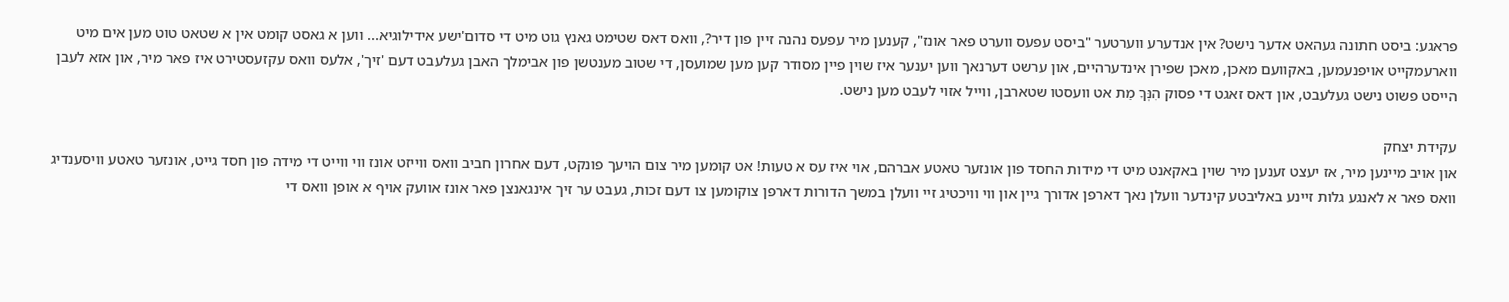פראגע: ביסט חתונה געהאט אדער נישט? אין אנדערע ווערטער "ביסט עפעס ווערט פאר אונז", קענען מיר עפעס נהנה זיין פון דיר?, וואס דאס שטימט גאנץ גוט מיט די סדום'ישע אידילוגיא... ווען א גאסט קומט אין א שטאט טוט מען אים מיט ווארעמקייט אויפנעמען, באקוועם מאכן, מאכן שפירן אינדערהיים, און ערשט דערנאך ווען יענער איז שוין פיין מסודר קען מען שמועסן, די שטוב מענטשן פון אבימלך האבן געלעבט דעם 'זיך', אלעס וואס עקזעסטירט איז פאר מיר, און אזא לעבן הייסט פשוט נישט געלעבט, און דאס זאגט די פסוק הִנְּךָ מֵת אט וועסטו שטארבן, ווייל אזוי לעבט מען נישט.

עקידת יצחק
און אויב מיינען מיר, אז יעצט זענען מיר שוין באקאנט מיט די מידות החסד פון אונזער טאטע אברהם, אוי איז עס א טעות! אט קומען מיר צום הויעך פונקט, דעם אחרון חביב וואס ווייזט אונז ווי ווייט די מידה פון חסד גייט, אונזער טאטע וויסענדיג וואס פאר א לאנגע גלות זיינע באליבטע קינדער וועלן נאך דארפן אדורך גיין און ווי וויכטיג זיי וועלן במשך הדורות דארפן צוקומען צו דעם זכות, געבט ער זיך אינגאנצן פאר אונז אוועק אויף א אופן וואס די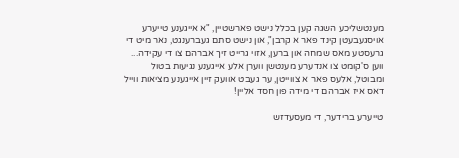מענטשליכע השגה קען בכלל נישט פארשטיין, "א אייגענע טייערע אויסגעבעטן קינד פאר א קרבן", און נישט סתם געברענגט, נאר מיט די גרעסטע מאס שמחה און ברען, אזוי גרייט זיך אברהם צו די עקידה... ווען ס'קומט צו אנדערע מענטשן ווערן אלע אייגענע נגיעות בטול ומבוטל, אלעס פאר א צווייטן, ער געבט אוועק זיין אייגענע מציאות ווייל דאס איז אברהם די מידה פון חסד אליין!

טייערע ברידער, די מעסעדזש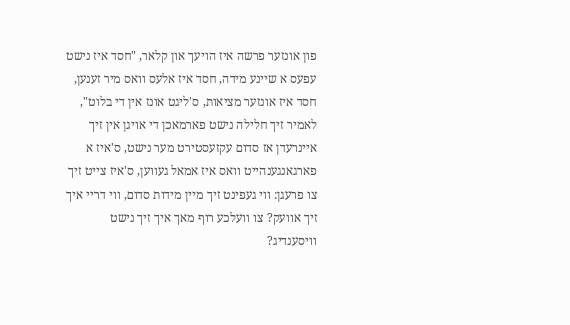פון אונזער פרשה איז הויעך און קלאר, "חסד איז נישט עפעס א שיינע מידה, חסד איז אלעס וואס מיר זענען, חסד איז אונזער מציאות, ס'ליגט אונז אין די בלוט", לאמיר זיך חלילה נישט פארמאכן די אויגן אין זיך איינרעדן אז סדום עקזעסטירט מער נישט, ס'איז א פארגאנגענהייט וואס איז אמאל געווען, ס'איז צייט זיך צו פרעגן: ווי געפינט זיך מיין מידות סדום, ווי דריי איך זיך אוועק? צו וועלכע רוף מאך איך זיך נישט וויסענדיג?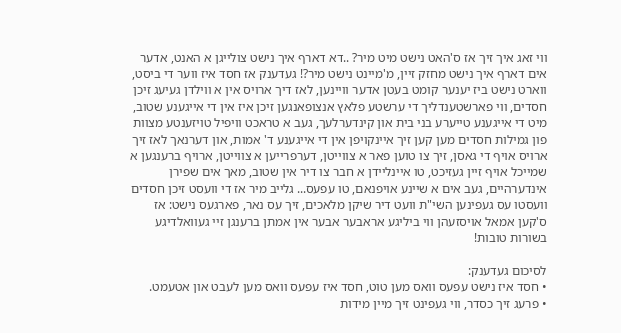ווי זאג איך זיך אז ס'האט נישט מיט מיר? ..דא דארף איך נישט צולייגן א האנט, אדער אים דארף איך נישט מחזק זיין, מ'מיינט נישט מיר?! געדענק אז חסד איז ווער די ביסט, ווארט נישט ביז יענער קומט בעטן אדער וויינען, לאז דיך ארויס אין א ווילדן געיעג זיכן חסדים, ווי פארשטענדליך די ערשטע פלאץ אנצופאנגען זיכן איז אין די אייגענע שטוב, מיט די אייגענע טייערע בני בית און קינדערלעך, געב א טראכט וויפיל טויזענטע מצוות פון גמילות חסדים מען קען זיך איינקויפן אין די אייגענע ד' אמות, און דערנאך לאז זיך ארויס אויף די גאסן, זיך צו טוען פאר א צווייטן, דערפרייען א צווייטן, ארויף ברענגען א שמייכל אויף זיין געזיכט, טו איינליידן א חבר צו דיר אין שטוב, מאך אים שפירן אינדערהיים, געב אים א שיינע אויפנאם, טו עפעס... גלייב מיר אז די וועסט זיכן חסדים וועסטו עס געפינען השי"ת וועט דיר שיקן מלאכים, זיך עס נאר, פארגעס נישט: אז ס'קען אמאל אויסזעהן ווי ביליגע אראבער אבער אין אמתן ברענגן זיי געוואלדיגע בשורות טובות!

לסיכום געדענק:
• חסד איז נישט עפעס וואס מען טוט, חסד איז עפעס וואס מען לעבט און אטעמט.
• פרעג זיך כסדר, ווי געפינט זיך מיין מידות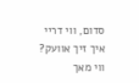סדום, ווי דריי איך זיך אוועק? ווי מאך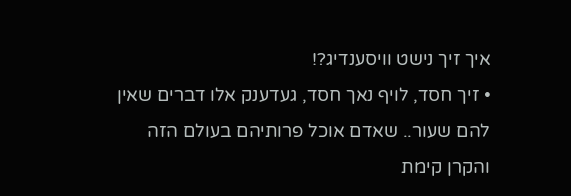איך זיך נישט וויסענדיג?!
• זיך חסד, לויף נאך חסד, געדענק אלו דברים שאין להם שעור.. שאדם אוכל פרותיהם בעולם הזה והקרן קימת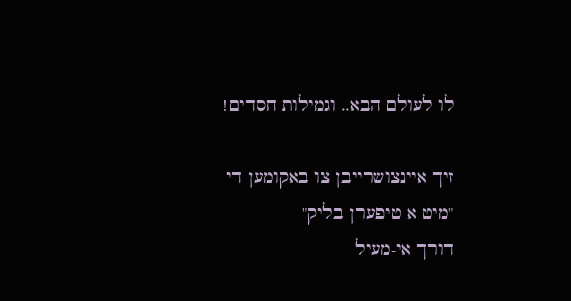לו לעולם הבא.. וגמילות חסדים!

זיך איינצושרייבן צו באקומען די "מיט א טיפערן בליק"
דורך אי-מעיל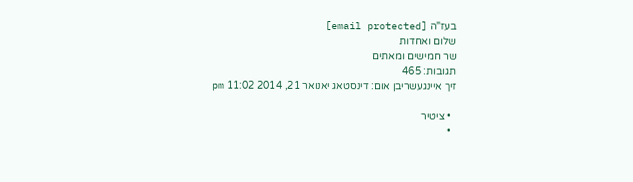בעז"ה [email protected]
שלום ואחדות
שר חמישים ומאתים
תגובות: 465
זיך איינגעשריבן אום: דינסטאג יאנואר 21, 2014 11:02 pm

  • ציטיר
  •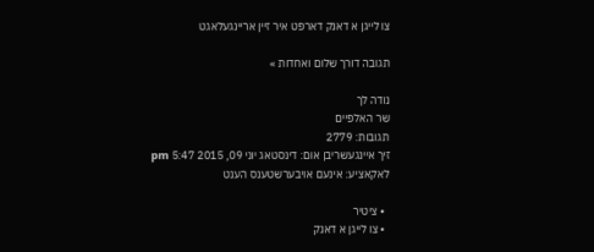צו לייגן א דאנק דארפט איר זיין אריינגעלאגט

תגובה דורך שלום ואחדות »

נודה לך
שר האלפיים
תגובות: 2779
זיך איינגעשריבן אום: דינסטאג יוני 09, 2015 5:47 pm
לאקאציע: אינעם אויבערשטענס הענט

  • ציטיר
  • צו לייגן א דאנק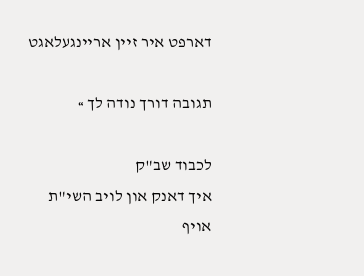דארפט איר זיין אריינגעלאגט

תגובה דורך נודה לך »

לכבוד שב"ק
איך דאנק און לויב השי"ת אויף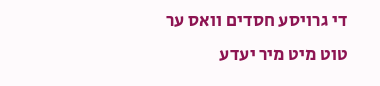די גרויסע חסדים וואס ער טוט מיט מיר יעדע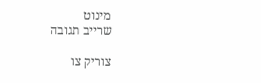מינוט
שרייב תגובה

צוריק צו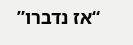“אז נדברו”